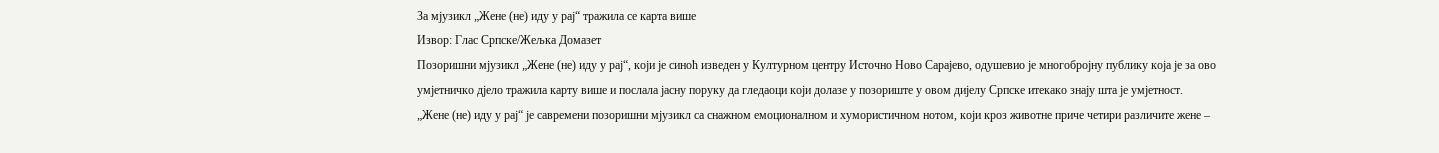За мјузикл „Жене (не) иду у рај“ тражила се карта више
Извор: Глас Српске/Жељка Домазет
Позоришни мјузикл „Жене (не) иду у рај“, који је синоћ изведен у Културном центру Источно Ново Сарајево, одушевио је многобројну публику која је за ово умјетничко дјело тражила карту више и послала јасну поруку да гледаоци који долазе у позориште у овом дијелу Српске итекако знају шта је умјетност.
„Жене (не) иду у рај“ је савремени позоришни мјузикл са снажном емоционалном и хумористичном нотом, који кроз животне приче четири различите жене –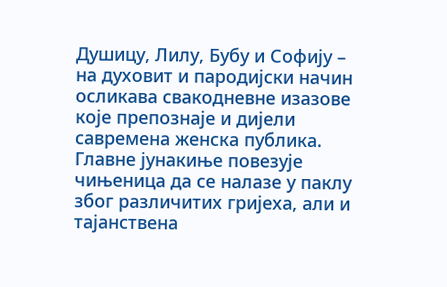Душицу, Лилу, Бубу и Софију – на духовит и пародијски начин осликава свакодневне изазове које препознаје и дијели савремена женска публика. Главне јунакиње повезује чињеница да се налазе у паклу због различитих гријеха, али и тајанствена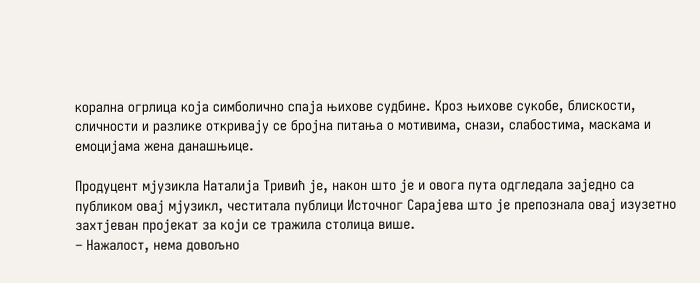корална огрлица која симболично спаја њихове судбине. Кроз њихове сукобе, блискости, сличности и разлике откривају се бројна питања о мотивима, снази, слабостима, маскама и емоцијама жена данашњице.

Продуцент мјузикла Наталија Тривић је, након што је и овога пута одгледала заједно са публиком овај мјузикл, честитала публици Источног Сарајева што је препознала овај изузетно захтјеван пројекат за који се тражила столица више.
– Нажалост, нема довољно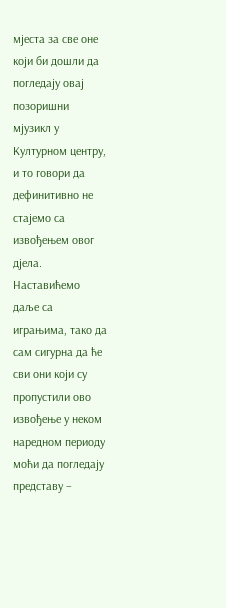мјеста за све оне који би дошли да погледају овај позоришни мјузикл у Културном центру, и то говори да дефинитивно не стајемо са извођењем овог дјела. Наставићемо даље са играњима, тако да сам сигурна да ће сви они који су пропустили ово извођење у неком наредном периоду моћи да погледају представу –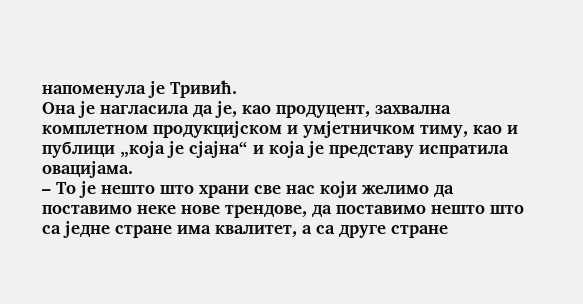напоменула је Тривић.
Она је нагласила да је, као продуцент, захвална комплетном продукцијском и умјетничком тиму, као и публици „која је сјајна“ и која је представу испратила овацијама.
– То је нешто што храни све нас који желимо да поставимо неке нове трендове, да поставимо нешто што са једне стране има квалитет, а са друге стране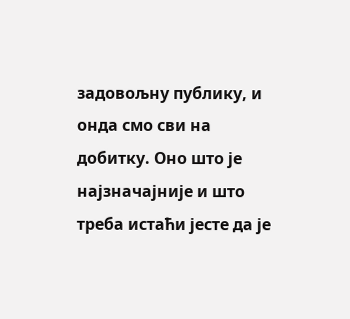задовољну публику, и онда смо сви на добитку. Оно што је најзначајније и што треба истаћи јесте да је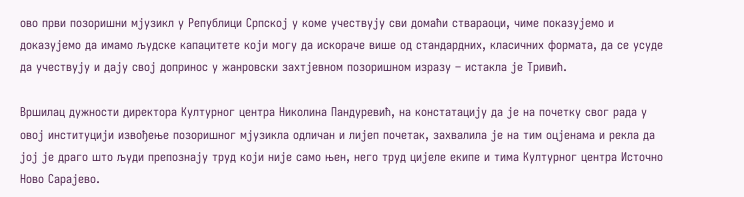ово први позоришни мјузикл у Републици Српској у коме учествују сви домаћи ствараоци, чиме показујемо и доказујемо да имамо људске капацитете који могу да искораче више од стандардних, класичних формата, да се усуде да учествују и дају свој допринос у жанровски захтјевном позоришном изразу – истакла је Тривић.

Вршилац дужности директора Културног центра Николина Пандуревић, на констатацију да је на почетку свог рада у овој институцији извођење позоришног мјузикла одличан и лијеп почетак, захвалила је на тим оцјенама и рекла да јој је драго што људи препознају труд који није само њен, него труд цијеле екипе и тима Културног центра Источно Ново Сарајево.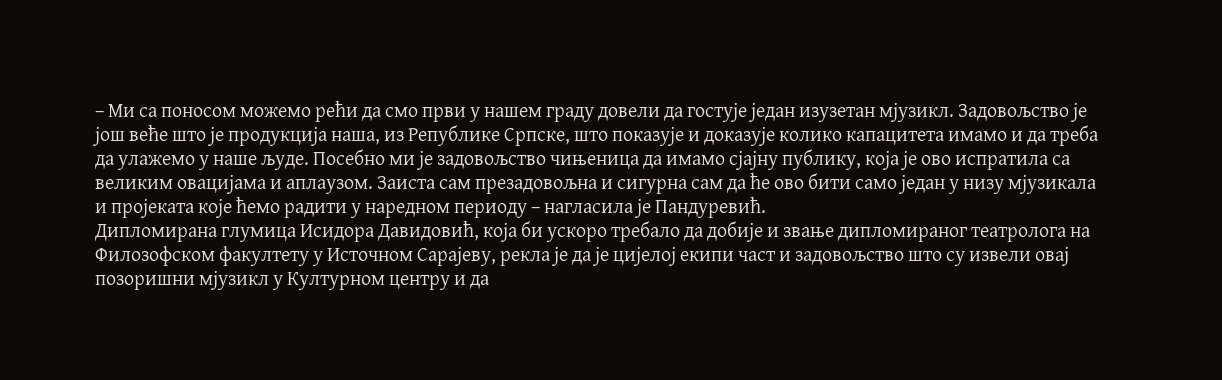– Ми са поносом можемо рећи да смо први у нашем граду довели да гостује један изузетан мјузикл. Задовољство је још веће што је продукција наша, из Републике Српске, што показује и доказује колико капацитета имамо и да треба да улажемо у наше људе. Посебно ми је задовољство чињеница да имамо сјајну публику, која је ово испратила са великим овацијама и аплаузом. Заиста сам презадовољна и сигурна сам да ће ово бити само један у низу мјузикала и пројеката које ћемо радити у наредном периоду – нагласила је Пандуревић.
Дипломирана глумица Исидора Давидовић, која би ускоро требало да добије и звање дипломираног театролога на Филозофском факултету у Источном Сарајеву, рекла је да је цијелој екипи част и задовољство што су извели овај позоришни мјузикл у Културном центру и да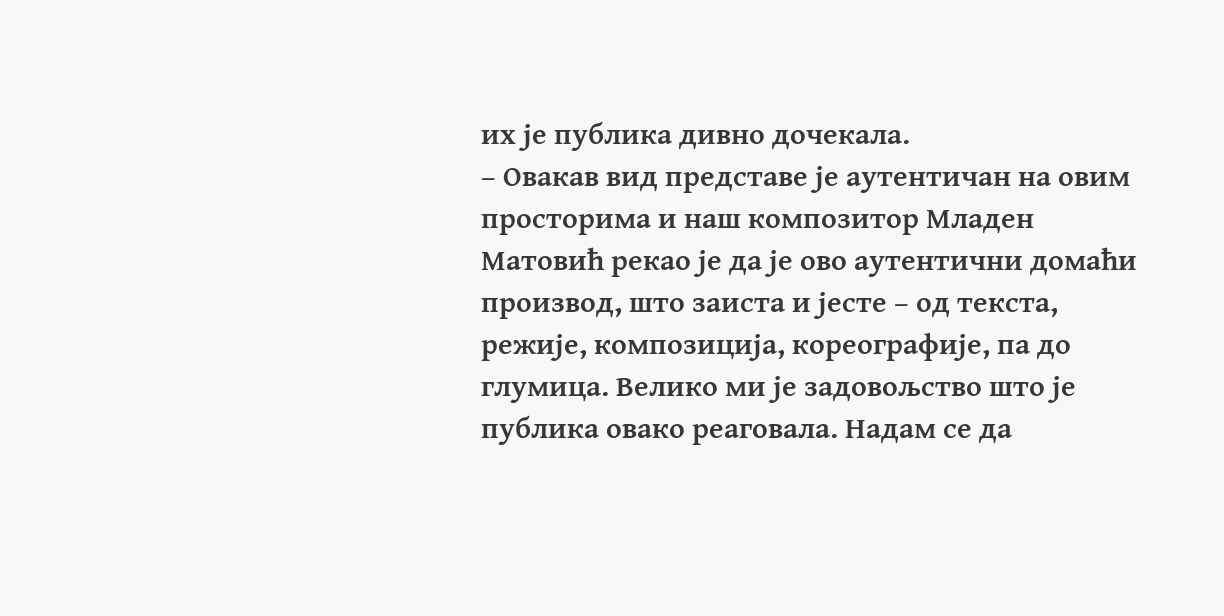их је публика дивно дочекала.
– Овакав вид представе је аутентичан на овим просторима и наш композитор Младен Матовић рекао је да је ово аутентични домаћи производ, што заиста и јесте – од текста, режије, композиција, кореографије, па до глумица. Велико ми је задовољство што је публика овако реаговала. Надам се да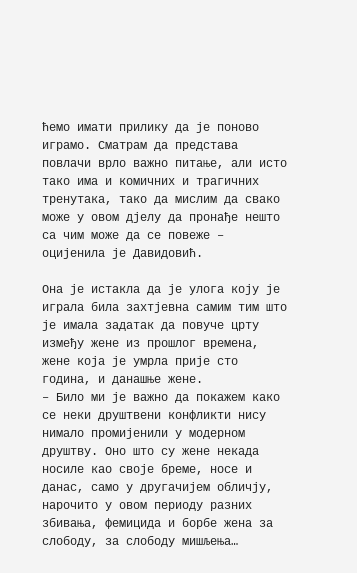ћемо имати прилику да је поново играмо. Сматрам да представа повлачи врло важно питање, али исто тако има и комичних и трагичних тренутака, тако да мислим да свако може у овом дјелу да пронађе нешто са чим може да се повеже – оцијенила је Давидовић.

Она је истакла да је улога коју је играла била захтјевна самим тим што је имала задатак да повуче црту између жене из прошлог времена, жене која је умрла прије сто година, и данашње жене.
– Било ми је важно да покажем како се неки друштвени конфликти нису нимало промијенили у модерном друштву. Оно што су жене некада носиле као своје бреме, носе и данас, само у другачијем обличју, нарочито у овом периоду разних збивања, фемицида и борбе жена за слободу, за слободу мишљења…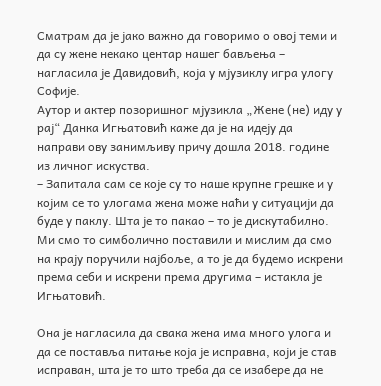Сматрам да је јако важно да говоримо о овој теми и да су жене некако центар нашег бављења – нагласила је Давидовић, која у мјузиклу игра улогу Софије.
Аутор и актер позоришног мјузикла „Жене (не) иду у рај“ Данка Игњатовић каже да је на идеју да направи ову занимљиву причу дошла 2018. године из личног искуства.
– Запитала сам се које су то наше крупне грешке и у којим се то улогама жена може наћи у ситуацији да буде у паклу. Шта је то пакao – то је дискутабилно. Ми смо то симболично поставили и мислим да смо на крају поручили најбоље, а то је да будемо искрени према себи и искрени према другима – истакла је Игњатовић.

Она је нагласила да свака жена има много улога и да се поставља питање која је исправна, који је став исправан, шта је то што треба да се изабере да не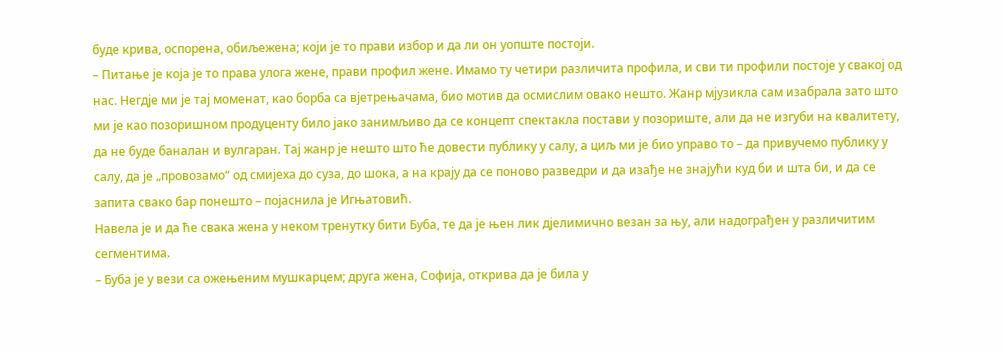буде кривa, оспорена, обиљежена; који је то прави избор и да ли он уопште постоји.
– Питање је која је то права улога жене, прави профил жене. Имамо ту четири различита профила, и сви ти профили постоје у свакој од нас. Негдје ми је тај моменат, као борба са вјетрењачама, био мотив да осмислим овако нешто. Жанр мјузикла сам изабрала зато што ми је као позоришном продуценту било јако занимљиво да се концепт спектакла постави у позориште, али да не изгуби на квалитету, да не буде баналан и вулгаран. Тај жанр је нешто што ће довести публику у салу, а циљ ми је био управо то – да привучемо публику у салу, да је „провозамо“ од смијеха до суза, до шока, а на крају да се поново разведри и да изађе не знајући куд би и шта би, и да се запита свако бар понешто – појаснила је Игњатовић.
Навела је и да ће свака жена у неком тренутку бити Буба, те да је њен лик дјелимично везан за њу, али надограђен у различитим сегментима.
– Буба је у вези са ожењеним мушкарцем; друга жена, Софија, открива да је била у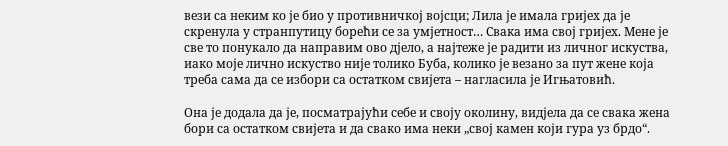вези са неким ко је био у противничкој војсци; Лила је имала гријех да је скренула у странпутицу борећи се за умјетност… Свака има свој гријех. Мене је све то понукало да направим ово дјело, а најтеже је радити из личног искуства, иако моје лично искуство није толико Буба, колико је везано за пут жене која треба сама да се избори са остатком свијета – нагласила је Игњатовић.

Она је додала да је, посматрајући себе и своју околину, видјела да се свака жена бори са остатком свијета и да свако има неки „свој камен који гура уз брдо“.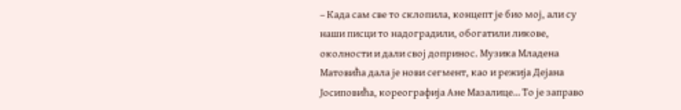– Када сам све то склопила, концепт је био мој, али су наши писци то надоградили, обогатили ликове, околности и дали свој допринос. Музика Младена Матовића дала је нови сегмент, као и режија Дејана Јосиповића, кореографија Ане Мазалице… То је заправо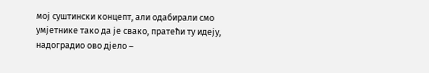мој суштински концепт, али одабирали смо умјетнике тако да је свако, пратећи ту идеју, надоградио ово дјело –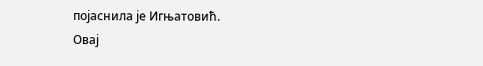појаснила је Игњатовић.
Овај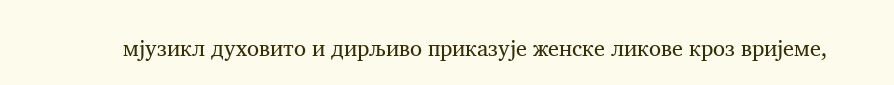мјузикл духовито и дирљиво приказује женске ликове кроз вријеме,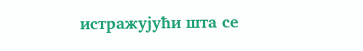истражујући шта се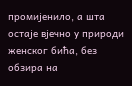промијенило, а шта остаје вјечно у природи женског бића, без обзира на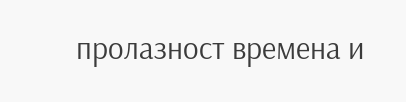пролазност времена и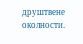друштвене околности.